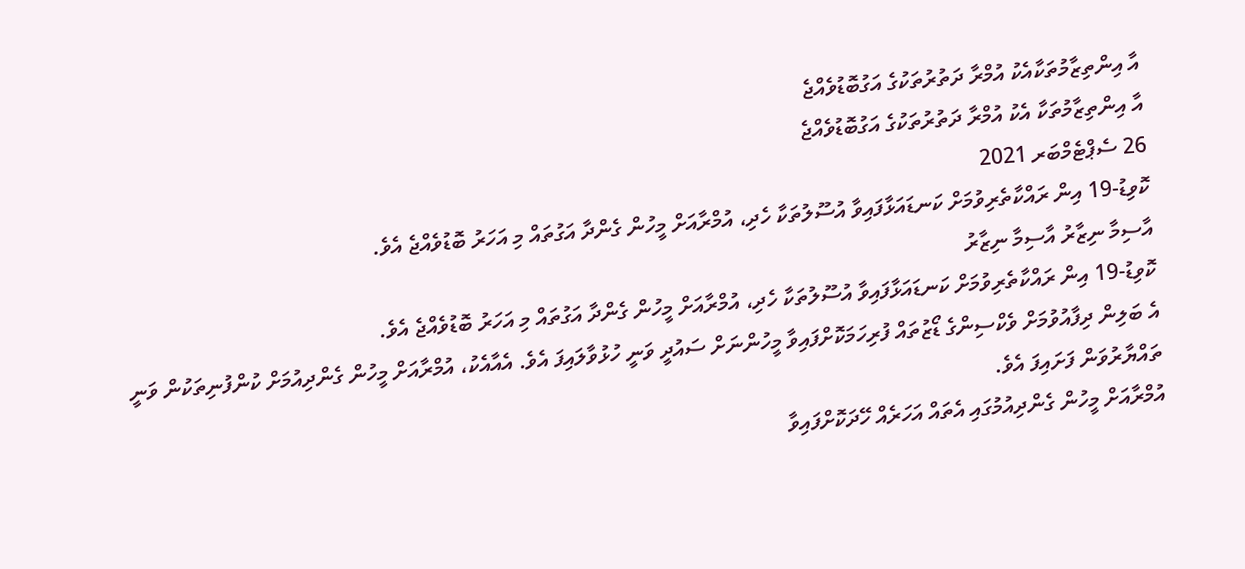އާ އިންތިޒާމުތަކާއެކު އުމްރާ ދަތުރުތަކުގެ އަގުބޮޑުވެއްޖެ
އާ އިންތިޒާމުތަކާ އެކު އުމްރާ ދަތުރުތަކުގެ އަގުބޮޑުވެއްޖެ
26 ސެޕްޓެމްބަރ 2021
ކޮވިޑު-19 އިން ރައްކާތެރިވުމަށް ކަނޑައަޅާފައިވާ އުސޫލުތަކާ ހެދި، އުމްރާއަށް މީހުން ގެންދާ އަގުތައް މި އަހަރު ބޮޑުވެއްޖެ އެވެ.
އާސިމާ ނިޒާރު އާސިމާ ނިޒާރު
ކޮވިޑު-19 އިން ރައްކާތެރިވުމަށް ކަނޑައަޅާފައިވާ އުސޫލުތަކާ ހެދި، އުމްރާއަށް މީހުން ގެންދާ އަގުތައް މި އަހަރު ބޮޑުވެއްޖެ އެވެ.
އެ ބަލިން ދިފާއުވުމަށް ވެކްސިންގެ ޑޯޒުތައް ފުރިހަމަކޮށްފައިވާ މީހުންނަށް ސައުދީ ވަނީ ހުޅުވާލައިފަ އެވެ. އެއާއެކު، އުމްރާއަށް މީހުން ގެންދިއުމަށް ކުންފުނިތަކުން ވަނީ ތައްޔާރުވަން ފަށައިފަ އެވެ.
އުމްރާއަށް މީހުން ގެންދިއުމުގައި އެތައް އަހަރެއް ހޭދަކޮށްފައިވާ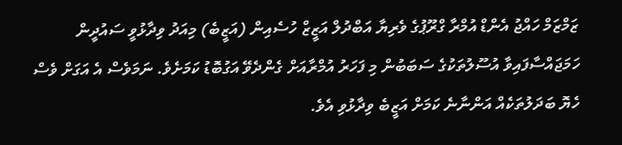ޒަމްޒަމް ހައްޖު އެންޑް އުމްރާ ގްރޫޕުގެ ވެރިޔާ އަބްދުލް އަޒީޒް ހުސެއިން (އަޒީބެ) މިއަދު ވިދާޅުވީ ސައުދީން ހަމަޖައްސާފައިވާ އުސޫލުތަކުގެ ސަބަބުން މި ފަހަރު އުމްރާއަށް ގެންދެވޭ އަގުބޮޑު ކަމަށެވެ. ނަމަވެސް އެ އަގަށް ވެސް ހެޔޮ ބަދަލުތަކެއް އަންނާނެ ކަމަށް އަޒީބެ ވިދާޅުވި އެވެ.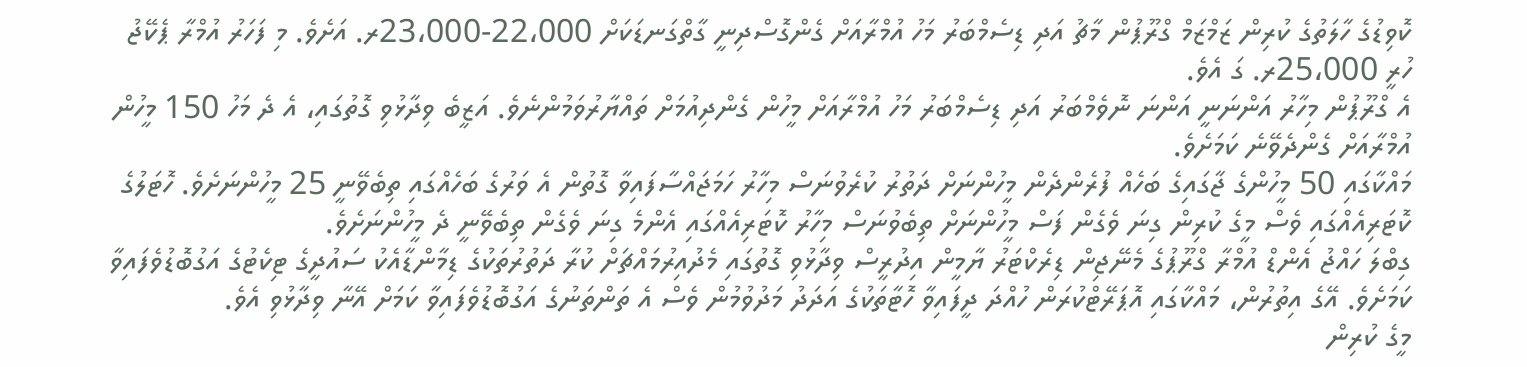ކޮވިޑުގެ ހާލަތުގެ ކުރިން ޒަމްޒަމް ގްރޫޕުން މާޗު އަދި ޑިސެމްބަރު މަހު އުމްރާއަށް ގެންގޮސްދިނީ ގާތްގަނޑަކަށް 22،000-23،000ރ. އަށެވެ. މި ފަހަރު އުމްރާ ޕެކޭޖު ހުރީ 25،000ރ. ގަ އެވެ.
އެ ގްރޫޕުން މިހާރު އަންނަނީ އަންނަ ނޮވެމްބަރު އަދި ޑިސެމްބަރު މަހު އުމްރާއަށް މީހުން ގެންދިއުމަށް ތައްޔާރުވަމުންނެވެ. އަޒީބެ ވިދާޅުވި ގޮތުގައި، އެ ދެ މަހު 150 މީހުން އުމްރާއަށް ގެންދެވޭނެ ކަމަށެވެ.
މައްކާގައި 50 މީހުންގެ ޖާގައިގެ ބަހެއް ފުރެންދެން މީހުންނަށް ދަތުރު ކުރެވުނަސް މިހާރު ހަމަޖައްސާފައިވާ ގޮތުން އެ ވަރުގެ ބަހެއްގައި ތިބެވޭނީ 25 މީހުންނަށެވެ. ހޮޓަލުގެ ކޮޓަރިއެއްގައި ވެސް މީގެ ކުރިން ގިނަ ވެގެން ފަސް މީހުންނަށް ތިބެވުނަސް މިހާރު ކޮޓަރިއެއްގައި އެންމެ ގިނަ ވެގެން ތިބެވޭނީ ދެ މީހުންނަށެވެ.
ގިބްލަ ހައްޖު އެންޑް އުމްރާ ގްރޫޕުގެ މެނޭޖިން ޑިރެކްޓަރު ޔާމީން އިދުރީސް ވިދާޅުވި ގޮތުގައި މެދުއިރުމައްޗަށް ކުރާ ދަތުރުތަކުގެ ޑިމާންޑާއެކު ސައުދީގެ ޓިކެޓުގެ އަގުބޮޑުވެފައިވާ ކަމަށެވެ. އޭގެ އިތުރުން، މައްކާގައި އޮޕަރޭޓްކުރަން ހުއްދަ ދީފައިވާ ހޮޓާތަކުގެ އަދަދު މަދުވުމުން ވެސް އެ ތަންތަނުގެ އަގުބޮޑުވެފައިވާ ކަމަށް އޭނާ ވިދާޅުވި އެވެ.
މީގެ ކުރިން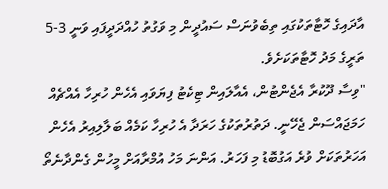އާދައިގެ ހޮޓާތަކުގައި ތިބެވުނަސް ސައުދީން މި ވަގުތު ހުއްދަދީފައި ވަނީ 3-5 ތަރީގެ މަދު ހޮޓާތަކަށެވެ.
"ވިސާ ދޫކުރާ އެޖެންޓުން، އެއާލައިން ޓިކެޓު ފިޔަވައި އެހެން ހުރިހާ އެއްޗެއް ހަމަޖައްސަން ޖެހޭނީ. ދަތުރުތަކުގެ ހަރަދާ އެ ހުރިހާ ކަމެއް ބަލާލިއިރު އެހެން އަހަރުތަކަށް ވުރެ އަގުބޮޑު މި ފަހަރު. އަންނަ މަހު އުމްރާއަށް މީހުން ގެންދާނެތޯ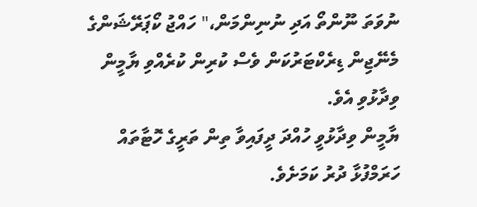ނުވަތަ ނޫންތޯ އަދި ނުނިންމަން،" ހައްޖު ކޯޕަރޭޝަންގެ މެނޭޖިން ޑިރެކްޓަރުކަން ވެސް ކުރިން ކުރެއްވި ޔާމީން ވިދާޅުވި އެވެ.
ޔާމީން ވިދާޅުވީ ހުއްދަ ދީފައިވާ ތިން ތަރީގެ ހޮޓާތައް ހަރަމްފުޅާ ދުރު ކަމަށެވެ.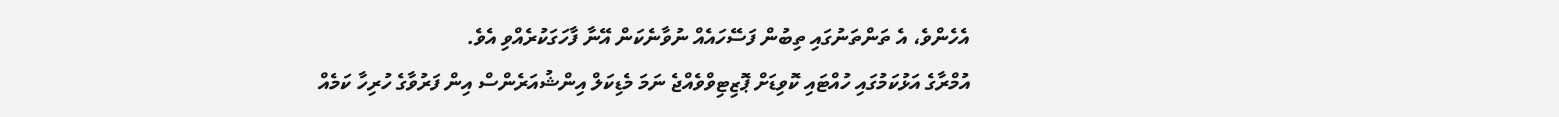އެހެންވެ، އެ ތަންތަނުގައި ތިބުން ފަސޭހައެއް ނުވާނެކަން އޭނާ ފާހަގަކުރެއްވި އެވެ.
އުމްރާގެ އަޅުކަމުގައި ހުއްޓައި ކޮވިޑަށް ޕޮޒިޓިވްވެއްޖެ ނަމަ މެޑިކަލް އިންޝުއަރެންސް އިން ފަރުވާގެ ހުރިހާ ކަމެއް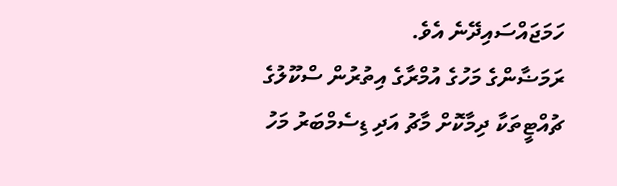ހަމަޖައްސައިދޭނެ އެވެ.
ރަމަޟާންގެ މަހުގެ އުމްރާގެ އިތުރުން ސްކޫލުގެ ޗުއްޓީތަކާ ދިމާކޮށް މާޗު އަދި ޑިސެމްބަރު މަހު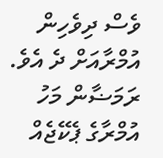ވެސް ދިވެހިން އުމްރާއަށް ދެ އެވެ. ރަމަޟާން މަހު އުމްރާގެ ޕެކޭޖެއް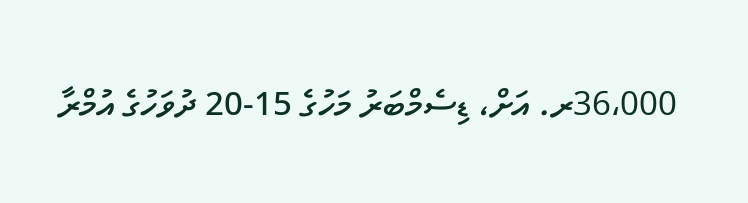36،000ރ. އަށް، ޑިސެމްބަރު މަހުގެ 15-20 ދުވަހުގެ އުމްރާ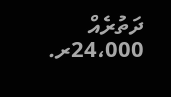ދަތުރެއް 24،000ރ.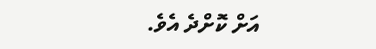އަށް ކޮށްދެ އެވެ.